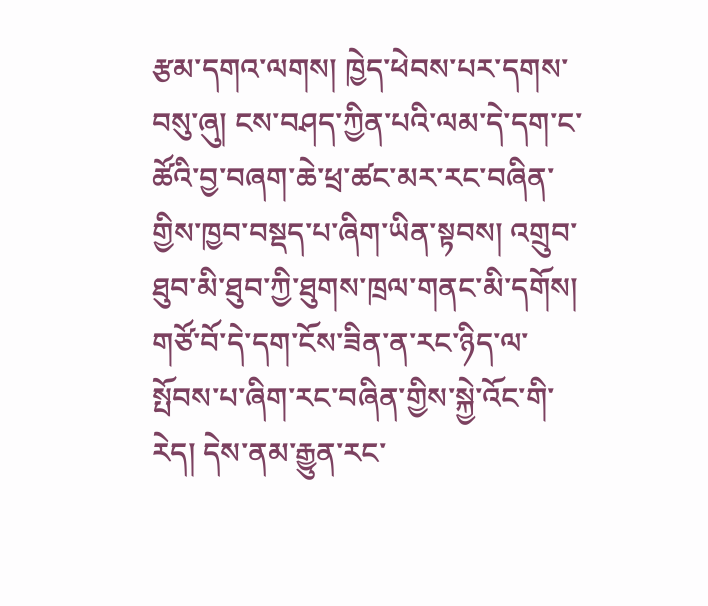རྩམ་དགའ་ལགས། ཁྱེད་ཕེབས་པར་དགས་བསུ་ཞུ། ངས་བཤད་ཀྱིན་པའི་ལམ་དེ་དག་ང་ཚོའི་བྱ་བཞག་ཆེ་ཕྲ་ཚང་མར་རང་བཞིན་གྱིས་ཁྱབ་བསྡད་པ་ཞིག་ཡིན་སྟབས། འགྲུབ་ཐུབ་མི་ཐུབ་ཀྱི་ཐུགས་ཁྲལ་གནང་མི་དགོས། གཙོ་བོ་དེ་དག་ངོས་ཟིན་ན་རང་ཉིད་ལ་སྤོབས་པ་ཞིག་རང་བཞིན་གྱིས་སྐྱེ་འོང་གི་རེད། དེས་ནམ་རྒྱུན་རང་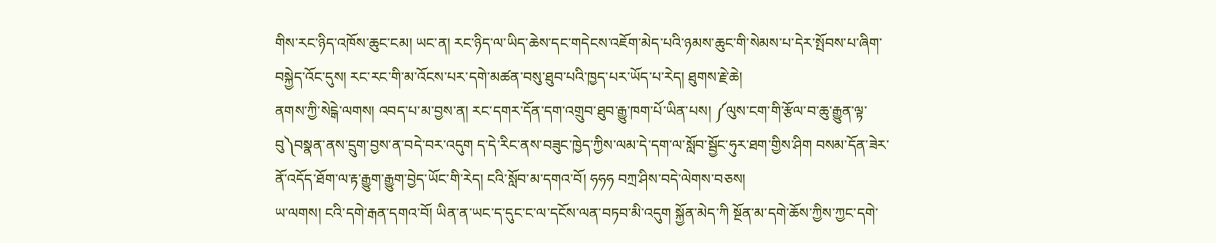གིས་རང་ཉིད་འཁོས་ཆུང་ངམ། ཡང་ན། རང་ཉིད་ལ་ཡིད་ཆེས་དང་གདེངས་འཇོག་མེད་པའི་ཉམས་ཆུང་གི་སེམས་པ་དེར་སྤོབས་པ་ཞིག་བསྐྱེད་འོང་དུས། རང་རང་གི་མ་འོངས་པར་དགེ་མཚན་བསུ་ཐུབ་པའི་ཁྱད་པར་ཡོད་པ་རེད། ཐུགས་རྗེ་ཆེ།
ནགས་ཀྱི་སེངྒེ་ལགས། འབད་པ་མ་བྱས་ན། རང་དགར་དོན་དག་འགྲུབ་ཐུབ་རྒྱུ་ཁག་པོ་ཡིན་པས། ༼ལུས་ངག་གི་རྩོལ་བ་ཆུ་རྒྱུན་ལྟ་བུ༽བསྣན་ནས་དྲུག་བྱས་ན་བདེ་བར་འདུག ད་དེ་རིང་ནས་བཟུང་ཁྱེད་ཀྱིས་ལམ་དེ་དག་ལ་སློབ་སྦྱོང་ཧུར་ཐག་གྱིས་ཤིག བསམ་དོན་ཟེར་ནོ་འདོད་ཐོག་ལ་རྟ་རྒྱུག་རྒྱུག་བྱེད་ཡོང་གི་རེད། ངའི་སློབ་མ་དགའ་བོ། ཧཧཧ བཀྲ་ཤིས་བདེ་ལེགས་བཅས།
ཡ་ལགས། ངའི་དགེ་རྒན་དགའ་བོ། ཡིན་ན་ཡང་ད་དུང་ང་ལ་དངོས་ལན་བཏབ་མི་འདུག སྐྱོན་མེད་ཀི སྔོན་མ་དགེ་ཆོས་ཀྱིས་ཀྱང་དགེ་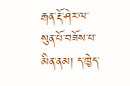རྒན་རྡོ་ཤེར་ལ་སུན་པོ་བཟོས་པ་མིན་ནམ། ད་ཁྱེད་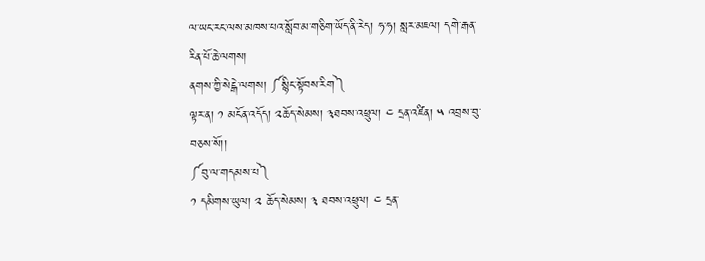ལ་ཡང་རང་ལས་མཁས་པའ་སློབ་མ་གཅིག་ཡོད་ནི་རེད། ཧ་ཧ། སླར་མཇལ། དགེ་རྒན་རིན་པོ་ཆེ་ལགས།
ནགས་ཀྱི་སེངྒེ་ལགས། ༼སྙིང་སྟོབས་རིག༽
ལྟར་ན། ༡ མངོན་འདོད། ༢ཆོད་སེམས། ༣ཐབས་འཕྲུལ། ༤ དྲན་འཛིན། ༥ འབྲས་བུ་བཅས་སོ།།
༼བུ་ལ་གདམས་པ༽
༡ དམིགས་ཡུལ། ༢ ཆོད་སེམས། ༣ ཐབས་འཕྲུལ། ༤ དྲན་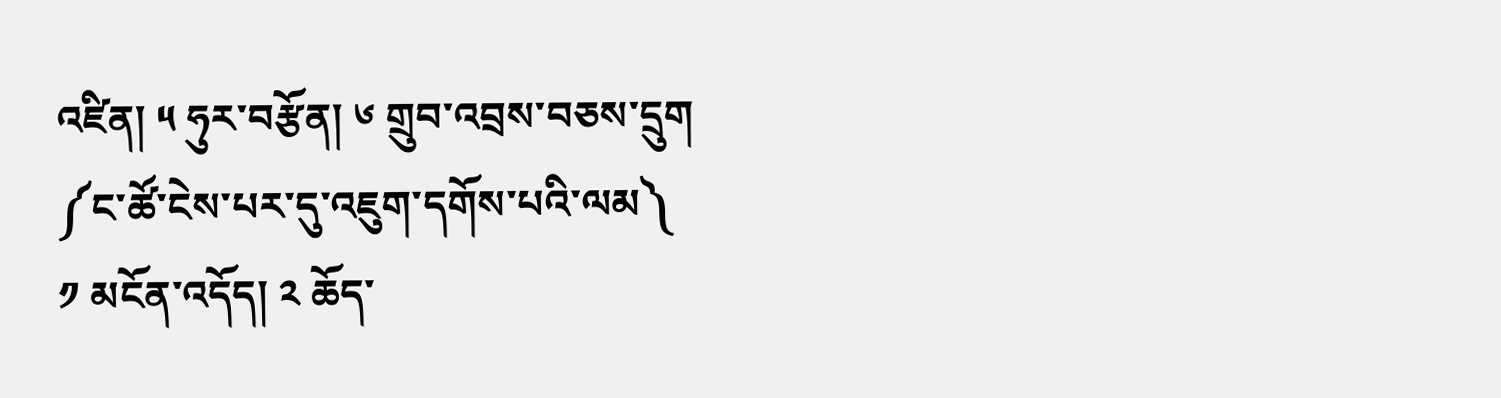འཛིན། ༥ ཧུར་བརྩོན། ༦ གྲུབ་འབྲས་བཅས་དྲུག
༼ང་ཚོ་ངེས་པར་དུ་འཇུག་དགོས་པའི་ལམ༽
༡ མངོན་འདོད། ༢ ཆོད་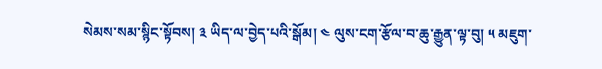སེམས་སམ་སྙིང་སྟོབས། ༣ ཡིད་ལ་བྱེད་པའི་སྒོམ། ༤ ལུས་ངག་རྩོལ་བ་ཆུ་རྒྱུན་ལྟ་བུ། ༥ མཇུག་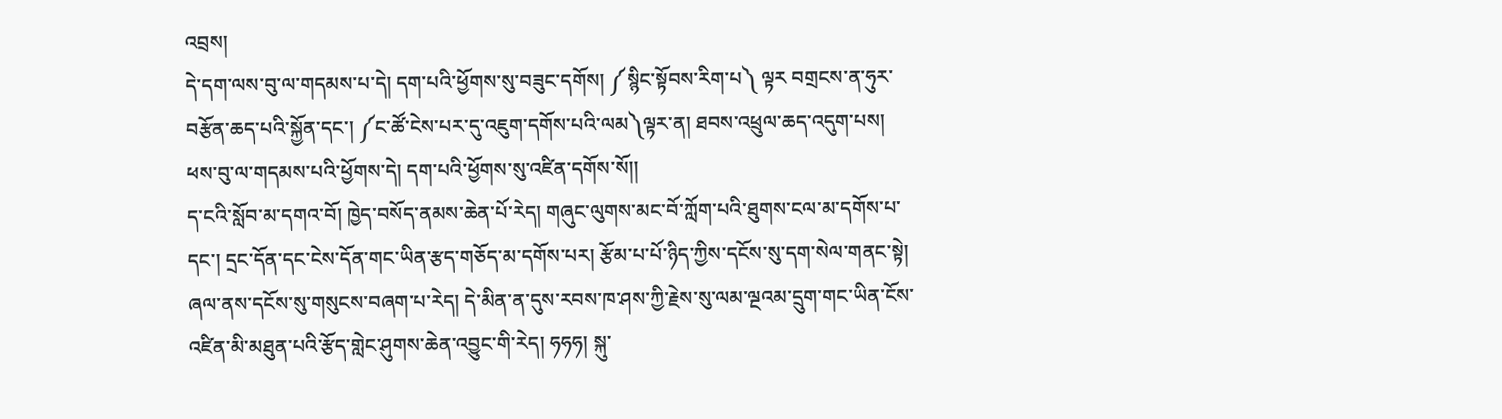འབྲས།
དེ་དག་ལས་བུ་ལ་གདམས་པ་དེ། དག་པའི་ཕྱོགས་སུ་བཟུང་དགོས། ༼སྙིང་སྟོབས་རིག་པ༽ ལྟར བགྲངས་ན་ཧུར་བརྩོན་ཆད་པའི་སྐྱོན་དང་། ༼ང་ཚོ་ངེས་པར་དུ་འཇུག་དགོས་པའི་ལམ༽ལྟར་ན། ཐབས་འཕྲུལ་ཆད་འདུག་པས།
ཕས་བུ་ལ་གདམས་པའི་ཕྱོགས་དེ། དག་པའི་ཕྱོགས་སུ་འཛིན་དགོས་སོ།།
ད་ངའི་སློབ་མ་དགའ་བོ། ཁྱེད་བསོད་ནམས་ཆེན་པོ་རེད། གཞུང་ལུགས་མང་བོ་ཀློག་པའི་ཐུགས་ངལ་མ་དགོས་པ་དང་། དྲང་དོན་དང་ངེས་དོན་གང་ཡིན་རྩད་གཅོད་མ་དགོས་པར། རྩོམ་པ་པོ་ཉིད་ཀྱིས་དངོས་སུ་དག་སེལ་གནང་སྟེ། ཞལ་ནས་དངོས་སུ་གསུངས་བཞག་པ་རེད། དེ་མིན་ན་དུས་རབས་ཁ་ཤས་ཀྱི་རྗེས་སུ་ལམ་ལྔའམ་དྲུག་གང་ཡིན་ངོས་འཛིན་མི་མཐུན་པའི་རྩོད་གླེང་ཤུགས་ཆེན་འབྱུང་གི་རེད། ཧཧཧ། སྐུ་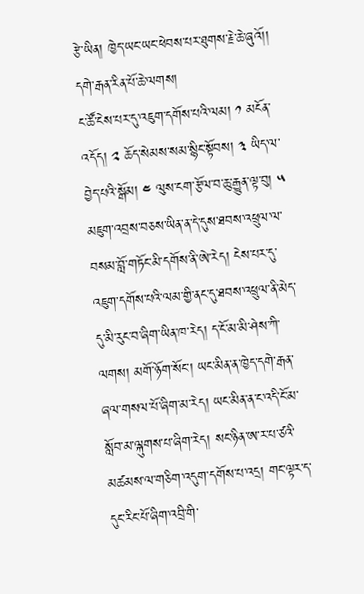རྩེ་ཡིན། ཁྱེད་ཡང་ཡང་ཕེབས་པར་ཐུགས་རྗེ་ཆེ་ཞུའོ།།
དགེ་རྒན་རིན་པོ་ཆེ་ལགས།
ང་ཚོ་ངེས་པར་དུ་འཇུག་དགོས་པའི་ལམ། ༡ མངོན་འདོད། ༢ ཆོད་སེམས་སམ་སྙིང་སྟོབས། ༣ ཡིད་ལ་བྱེད་པའི་སྒོམ། ༤ ལུས་ངག་རྩོལ་བ་ཆུ་རྒྱུན་ལྟ་བུ། ༥ མཇུག་འབྲས་བཅས་ཡིན་ན་དེ་དུས་ཐབས་འཕྲུལ་ལ་བསམ་བློ་གཏོང་མི་དགོས་ནི་ཨེ་རེད། ངེས་པར་དུ་འཇུག་དགོས་པའི་ལམ་གྱི་ནང་དུ་ཐབས་འཕྲུལ་ནི་མེད་དུ་མི་རུང་བ་ཞིག་ཡིན་ཁ་རེད། ད་ངོ་མ་མི་ཤེས་ཀི་ལགས། མགོ་ཉོག་སོང་། ཡང་མིན་ན་ཁྱེད་དགེ་རྒན་ཞལ་གསལ་པོ་ཞིག་མ་རེད། ཡང་མིན་ན་ང་འདི་ངོ་མ་སློབ་མ་ལྐུགས་པ་ཞིག་རེད། སང་ཉིན་ཨ་ར་པ་ཙའི་མཚམས་ལ་གཅིག་འདུག་དགོས་པ་འདྲ། གང་ལྟར་ད་དུང་རིང་པོ་ཞིག་འབྲི་གི་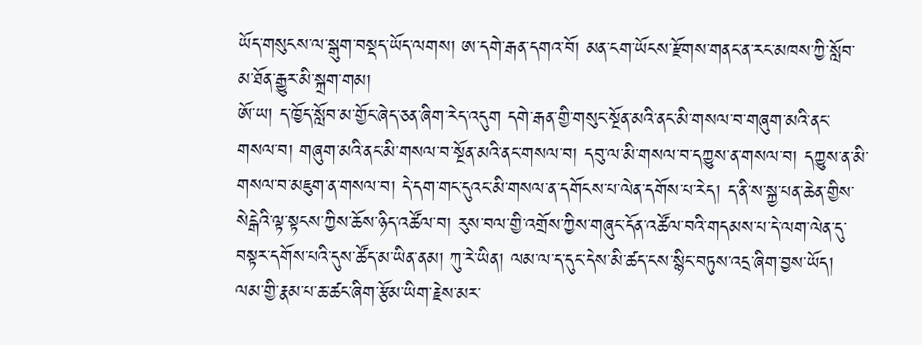ཡོད་གསུངས་ལ་སྒུག་བསྡད་ཡོད་ལགས། ཨ་དགེ་རྒན་དགའ་བོ། མན་ངག་ཡོངས་རྫོགས་གནང་ན་རང་མཁས་ཀྱི་སློབ་མ་ཐོན་རྒྱུར་མི་སྐྲག་གམ།
ཨོ་ཡ། ད་ཁྱོད་སློབ་མ་གྱོང་ཞེད་ཅན་ཞིག་རེད་འདུག དགེ་རྒན་གྱི་གསུང་སྔོན་མའི་ནང་མི་གསལ་བ་གཞུག་མའི་ནང་གསལ་བ། གཞུག་མའི་ནང་མི་གསལ་བ་སྔོན་མའི་ནང་གསལ་བ། དབུ་ལ་མི་གསལ་བ་དཀྱུས་ན་གསལ་བ། དཀྱུས་ན་མི་གསལ་བ་མཇུག་ན་གསལ་བ། དེ་དག་གང་དུའང་མི་གསལ་ན་དགོངས་པ་ལེན་དགོས་པ་རེད། ད་ནི་ས་སྐྱ་པན་ཆེན་གྱིས་སེངྒེའི་ལྟ་སྟངས་ཀྱིས་ཆོས་ཉིད་འཚོལ་བ། རུས་བལ་གྱི་འགྲོས་ཀྱིས་གཞུང་དོན་འཚོལ་བའི་གདམས་པ་དེ་ལག་ལེན་དུ་བསྟར་དགོས་པའི་དུས་ཚོད་མ་ཡིན་ནམ། ཀུ་རེ་ཡིན། ལམ་ལ་ད་དུང་དེས་མི་ཚད་ངས་སྙིང་བཏུས་འདྲ་ཞིག་བྱས་ཡོད། ལམ་གྱི་རྣམ་པ་ཆ་ཚང་ཞིག་རྩོམ་ཡིག་རྗེས་མར་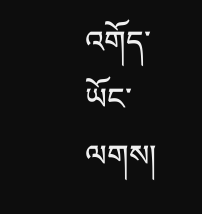འགོད་ཡོང་ལགས།